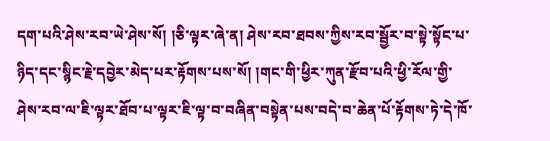དག་པའི་ཤེས་རབ་ཡེ་ཤེས་སོ། །ཅི་ལྟར་ཞེ་ན། ཤེས་རབ་ཐབས་ཀྱིས་རབ་སྦྱོར་བ་སྟེ་སྟོང་པ་ཉིད་དང་སྙིང་རྗེ་དབྱེར་མེད་པར་རྟོགས་པས་སོ། །གང་གི་ཕྱིར་ཀུན་རྫོབ་པའི་ཕྱི་རོལ་གྱི་ཤེས་རབ་ལ་ཇི་ལྟར་ཐོབ་པ་ལྟར་ཇི་ལྟ་བ་བཞིན་བསྟེན་པས་བདེ་བ་ཆེན་པོ་རྟོགས་ཏེ་དེ་ཁོ་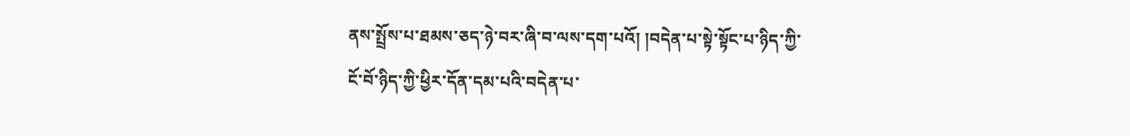ནས་སྤྲོས་པ་ཐམས་ཅད་ཉེ་བར་ཞི་བ་ལས་དག་པའོ། །བདེན་པ་སྟེ་སྟོང་པ་ཉིད་ཀྱི་ངོ་བོ་ཉིད་ཀྱི་ཕྱིར་དོན་དམ་པའི་བདེན་པ་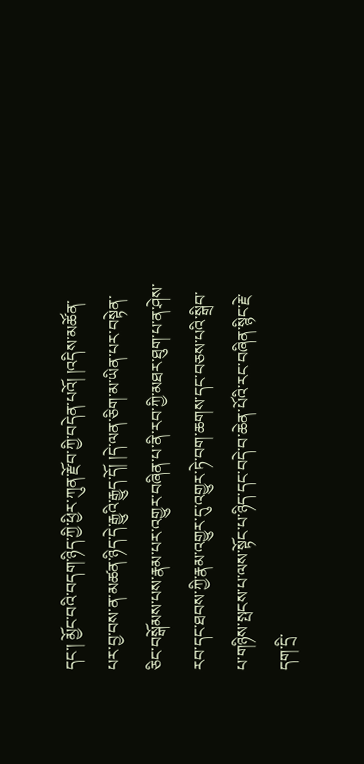དང་། མྱོང་བའི་བདག་ཉིད་ཀྱི་ཕྱིར་ཀུན་རྫོབ་ཀྱི་བདེན་པའོ། །འདིས་མཚོན་པར་བྱ་བས་ན་མཚན་ཉིད་དེ་རྒྱུའི་རྒྱུད་དོ། །དེ་ལན་ཅིག་མ་ཡིན་པར་བསྟེན་ཅིང་བསྒོམས་པས་རྣམ་པར་འགྱུར་བཞིན་པ་ནི་རབ་ཀྱི་མཐར་ཐུག་པ་ན་ཤེས་རབ་དང་ཐབས་ཀྱི་རྣམ་འགྱུར་དུ་འགྱུར་ཏེ་བག་ཆགས་དང་བཅས་པའི་སྒྲིབ་པ་གཉིས་སྤངས་པ་ལས་སྟོང་པ་ཉིད་དང་བདེ་བ་ཆེན་པོའི་རང་བཞིན་སྙིང་རྗེ་དག་དྲི་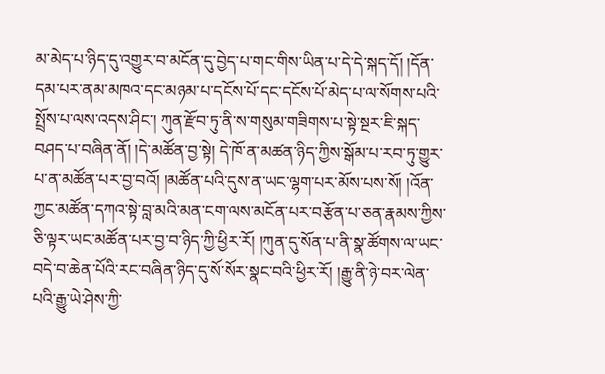མ་མེད་པ་ཉིད་དུ་འགྱུར་བ་མངོན་དུ་བྱེད་པ་གང་གིས་ཡིན་པ་དེ་དེ་སྐད་དོ། །དོན་དམ་པར་ནམ་མཁའ་དང་མཉམ་པ་དངོས་པོ་དང་དངོས་པོ་མེད་པ་ལ་སོགས་པའི་སྤྲོས་པ་ལས་འདས་ཤིང་། ཀུན་རྫོབ་ཏུ་ནི་ས་གསུམ་གཟིགས་པ་སྟེ་སྔར་ཇི་སྐད་བཤད་པ་བཞིན་ནོ། །དེ་མཚོན་བྱ་སྟེ། དེ་ཁོ་ན་མཚན་ཉིད་ཀྱིས་སྒོམ་པ་རབ་ཏུ་གྱུར་པ་ན་མཚོན་པར་བྱ་བའོ། །མཚོན་པའི་དུས་ན་ཡང་ལྷག་པར་མོས་པས་སོ། །འོན་ཀྱང་མཚོན་དཀའ་སྟེ་བླ་མའི་མན་ངག་ལས་མངོན་པར་བརྩོན་པ་ཅན་རྣམས་ཀྱིས་ཅི་ལྟར་ཡང་མཚོན་པར་བྱ་བ་ཉིད་ཀྱི་ཕྱིར་རོ། །ཀུན་དུ་སོན་པ་ནི་སྣ་ཚོགས་ལ་ཡང་བདེ་བ་ཆེན་པོའི་རང་བཞིན་ཉིད་དུ་སོ་སོར་སྣང་བའི་ཕྱིར་རོ། །རྒྱུ་ནི་ཉེ་བར་ལེན་པའི་རྒྱུ་ཡེ་ཤེས་ཀྱི་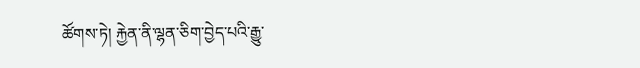ཚོགས་ཏེ། རྐྱེན་ནི་ལྷན་ཅིག་བྱེད་པའི་རྒྱུ་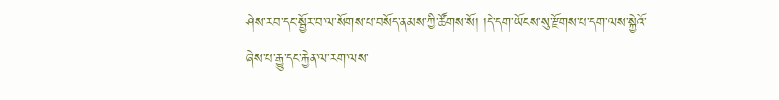ཤེས་རབ་དང་སྦྱོར་བ་ལ་སོགས་པ་བསོད་ནམས་ཀྱི་ཚོགས་སོ། །དེ་དག་ཡོངས་སུ་རྫོགས་པ་དག་ལས་སྐྱེའོ་ཞེས་པ་རྒྱུ་དང་རྐྱེན་ལ་རག་ལས་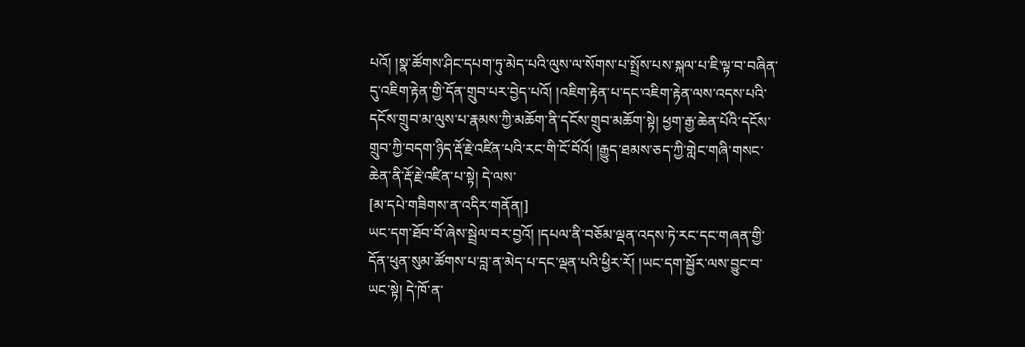པའོ། །སྣ་ཚོགས་ཤིང་དཔག་ཏུ་མེད་པའི་ལུས་ལ་སོགས་པ་སྤྲོས་པས་སྐལ་པ་ཇི་ལྟ་བ་བཞིན་དུ་འཇིག་རྟེན་གྱི་དོན་གྲུབ་པར་བྱེད་པའོ། །འཇིག་རྟེན་པ་དང་འཇིག་རྟེན་ལས་འདས་པའི་དངོས་གྲུབ་མ་ལུས་པ་རྣམས་ཀྱི་མཆོག་ནི་དངོས་གྲུབ་མཆོག་སྟེ། ཕྱག་རྒྱ་ཆེན་པོའི་དངོས་གྲུབ་ཀྱི་བདག་ཉིད་རྡོ་རྗེ་འཛིན་པའི་རང་གི་ངོ་བོའོ། །རྒྱུད་ཐམས་ཅད་ཀྱི་གླེང་གཞི་གསང་ཆེན་ནི་རྡོ་རྗེ་འཛིན་པ་སྟེ། དེ་ལས་
[མ་དཔེ་གཟིགས་ན་འདིར་གནོན།]
ཡང་དག་ཐོབ་བོ་ཞེས་སྦྲེལ་བར་བྱའོ། །དཔལ་ནི་བཅོམ་ལྡན་འདས་ཏེ་རང་དང་གཞན་གྱི་དོན་ཕུན་སུམ་ཚོགས་པ་བླ་ན་མེད་པ་དང་ལྡན་པའི་ཕྱིར་རོ། །ཡང་དག་སྦྱོར་ལས་བྱུང་བ་ཡང་སྟེ། དེ་ཁོ་ན་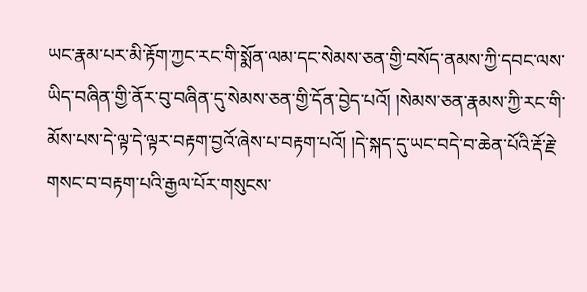ཡང་རྣམ་པར་མི་རྟོག་ཀྱང་རང་གི་སྨོན་ལམ་དང་སེམས་ཅན་གྱི་བསོད་ནམས་ཀྱི་དབང་ལས་ཡིད་བཞིན་གྱི་ནོར་བུ་བཞིན་དུ་སེམས་ཅན་གྱི་དོན་བྱེད་པའོ། །སེམས་ཅན་རྣམས་ཀྱི་རང་གི་མོས་པས་དེ་ལྟ་དེ་ལྟར་བརྟག་བྱའོ་ཞེས་པ་བརྟག་པའོ། །དེ་སྐད་དུ་ཡང་བདེ་བ་ཆེན་པོའི་རྡོ་རྗེ་གསང་བ་བརྟག་པའི་རྒྱལ་པོར་གསུངས་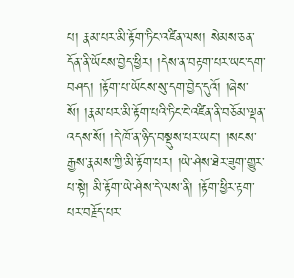པ། རྣམ་པར་མི་རྟོག་ཏིང་འཛིན་ལས། སེམས་ཅན་དོན་ནི་ཡོངས་བྱེད་ཕྱིར། །དེས་ན་བརྟག་པར་ཡང་དག་བཤད། །རྟོག་པ་ཡོངས་སུ་དག་བྱེད་དུའོ། །ཞེས་སོ། །རྣམ་པར་མི་རྟོག་པའི་ཏིང་ངེ་འཛིན་ནི་བཅོམ་ལྡན་འདས་སོ། །དེ་ཁོ་ན་ཉིད་བསྡུས་པར་ཡང་། །སངས་རྒྱས་རྣམས་ཀྱི་མི་རྟོག་པར། །ཡེ་ཤེས་ཐེར་ཟུག་གྱུར་པ་སྟེ། མི་རྟོག་ཡེ་ཤེས་དེ་ལས་ནི། །རྟོག་ཕྱིར་རྟག་པར་བརྗོད་པར་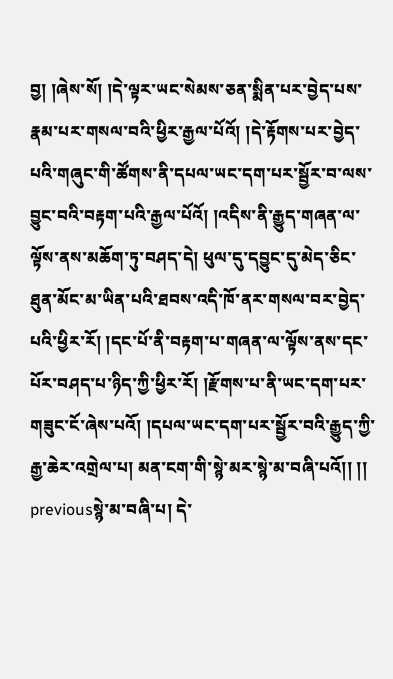བྱ། །ཞེས་སོ། །དེ་ལྟར་ཡང་སེམས་ཅན་སྨིན་པར་བྱེད་པས་རྣམ་པར་གསལ་བའི་ཕྱིར་རྒྱལ་པོའོ། །དེ་རྟོགས་པར་བྱེད་པའི་གཞུང་གི་ཚོགས་ནི་དཔལ་ཡང་དག་པར་སྦྱོར་བ་ལས་བྱུང་བའི་བརྟག་པའི་རྒྱལ་པོའོ། །འདིས་ནི་རྒྱུད་གཞན་ལ་ལྟོས་ནས་མཆོག་ཏུ་བཤད་དེ། ཕུལ་དུ་དབྱུང་དུ་མེད་ཅིང་ཐུན་མོང་མ་ཡིན་པའི་ཐབས་འདི་ཁོ་ནར་གསལ་བར་བྱེད་པའི་ཕྱིར་རོ། །དང་པོ་ནི་བརྟག་པ་གཞན་ལ་ལྟོས་ནས་དང་པོར་བཤད་པ་ཉིད་ཀྱི་ཕྱིར་རོ། །རྫོགས་པ་ནི་ཡང་དག་པར་གཟུང་ངོ་ཞེས་པའོ། །དཔལ་ཡང་དག་པར་སྦྱོར་བའི་རྒྱུད་ཀྱི་རྒྱ་ཆེར་འགྲེལ་པ། མན་ངག་གི་སྙེ་མར་སྙེ་མ་བཞི་པའོ།། །།
previousསྙེ་མ་བཞི་པ། དེ་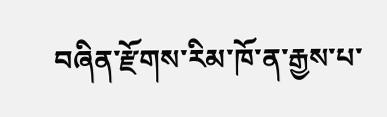བཞིན་རྫོགས་རིམ་ཁོ་ན་རྒྱས་པ་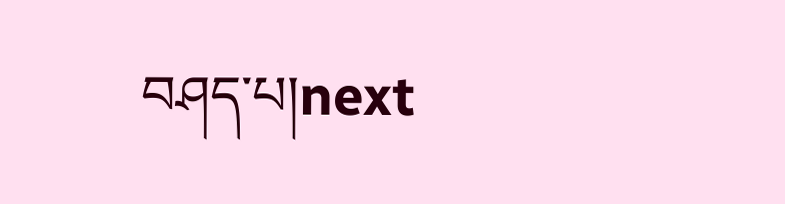བཤད་པ།next